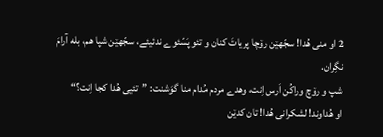2 او منی هُدا! سجّهێن رۆچا پریاتَ کنان و تئو پَسّئوے ندئیئے، سجّهێن شپا هم، بله آرامَ نگِران.
شپ و رۆچ وراکُن اَرس اِنت، وهدے مردم مُدام منا گوَشنت: ”تئیی هُدا کجا اِنت؟“
او هُداوند! لشکرانی هُدا! تان کدێن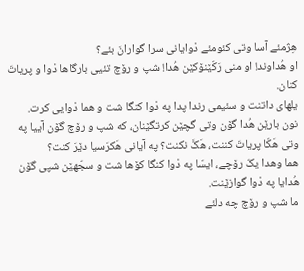هِژمئے آسا وتی کئومئے دْوایانی سرا گوارانَ بئے؟
او هُداوند! او منی رَکّێنۆکێن هُدا! شپ و رۆچ تئیی بارگاها دْوا و پریاتَ کنان.
یلهای داتنت و سئیمی رندا پدا په دْوا کنگا شت و هما دْوایی کرت.
نون بارێن هُدا گۆن وتی گچێن کرتگێنان، که شپ و رۆچ گۆن آییا په وتی هَکّا پریاتَ کننت، هَکَّ نکنت؟ په آیانی هَکرَسیا دێرَ کنت؟
هما وهدا یکّ رۆچے، ایسّا په دْوا کنگا کۆها شت و سجّهێن شپی گۆن هُدایا په دْوا گوازێنت.
ما شپ و رۆچ چه دلئے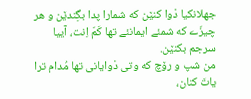جهلانکیا دْوا کنێن که شمارا پدا بگِندێن و هر چیزّے که شمئے ایمانئے تها کَمّ اِنت، آییا سرجم بکنێن.
من شپ و رۆچ که وتی دْوایانی تها مُدام ترا یاتَ کنان،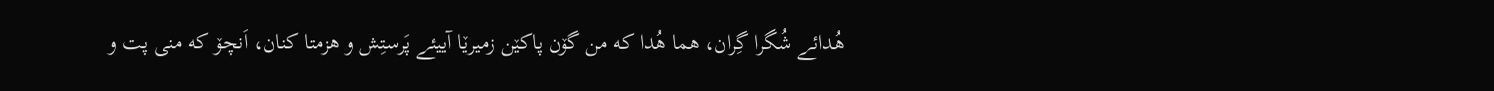هُدائے شُگرا گِران، هما هُدا که من گۆن پاکێن زمیرێا آییئے پَرستِش و هزمتا کنان، اَنچۆ که منی پت و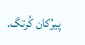پیرُکان کُرتگ.